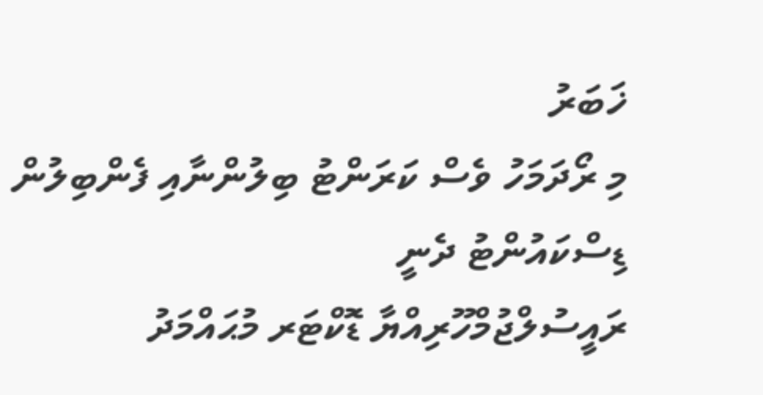ޚަބަރު
މި ރޯދަމަހު ވެސް ކަރަންޓު ބިލުންނާއި ފެންބިލުން ޑިސްކައުންޓު ދެނީ
ރައީސުލްޖުމްހޫރިއްޔާ ޑޮކްޓަރ މުޙައްމަދު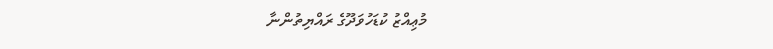މުޢިއްޒު ކުޑަހުވަދޫގެ ރައްޔިތުންނާ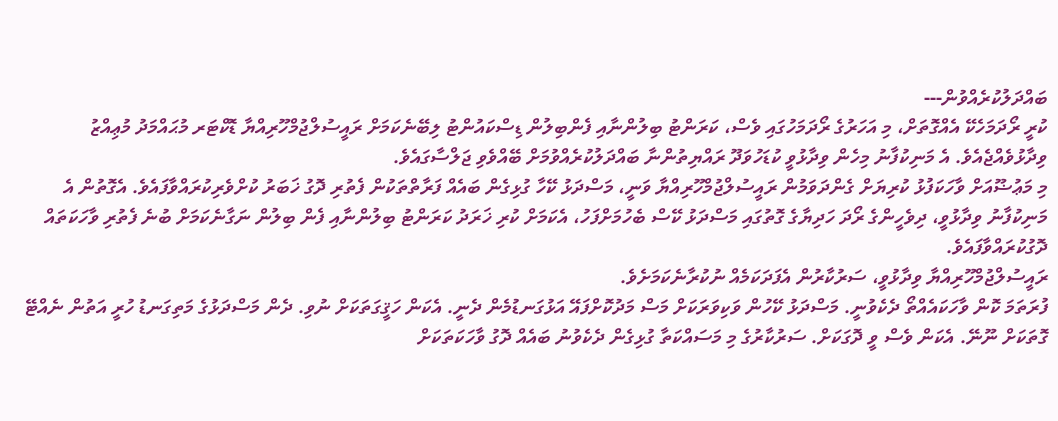ބައްދަލުކުރެއްވުން---
ކުރީ ރޯދަމަހެކޭ އެއްގޮތަށް، މި އަހަރުގެ ރޯދަމަހުގައި ވެސް، ކަރަންޓު ބިލުންނާއި ފެންބިލުން ޑިސްކައުންޓު ލިބޭނެކަމަށް ރައީސުލްޖުމްހޫރިއްޔާ ޑޮކްޓަރ މުޙައްމަދު މުޢިއްޒު ވިދާޅުވެއްޖެއެވެ. އެ މަނިކުފާނު މިހެން ވިދާޅުވީ ކުޑަހުވަދޫ ރައްޔިތުންނާ ބައްދަލުކުރެއްވުމަށް ބޭއްވެވި ޖަލްސާގައެވެ.
މި މަޢުޟޫއަށް ވާހަކަފުޅު ކުރިޔަށް ގެންދަވަމުން ރައީސުލްޖުމްހޫރިއްޔާ ވަނީ، މަސްދަޅު ކޭހާ ގުޅިގެން ބައެއް ފަރާތްތަކުން ފެތުރި ދޮގު ޚަބަރު ކުށްވެރިކުރައްވާފައެވެ. އެގޮތުން އެ މަނިކުފާނު ވިދާޅުވީ، ދިވެހީންގެ ރޯދަ ހަދިޔާގެ ގޮތުގައި މަސްދަޅު ކޭސް ބެހުމަށްފަހު، އެކަމަށް ކުރި ޚަރަދު ކަރަންޓު ބިލުންނާއި ފެން ބިލުން ނަގާނެކަމަށް ބުނެ ފެތުރި ވާހަކަތައް ދޮގުކުރައްވާފައެވެ.
ރައީސުލްޖުމްހޫރިއްޔާ ވިދާޅުވީ، ސަރުކާރުން އެފަދަކަމެއް ނުކުރާނެކަމަށެވެ.
ފުރަތަމަ ކޮން ވާހަކައެއްތޯ ދެކެވުނީ. މަސްދަޅު ކޭހުން ވަކިވަރަކަށް މަސް މަދުކޮށްފައޭ އަޅުގަނޑުމެން ދެނީ. އެކަން ހަޤީގަތަކަށް ނުވި. ދެން މަސްދަޅުގެ މަތިގަނޑު ހުރީ އަތުން ނެއްޓޭ ގޮތަކަށް ނޫނޭ. އެކަން ވެސް ވީ ދޮގަކަށް. ސަރުކާރުގެ މި މަސައްކަތާ ގުޅިގެން ދެކެވުނު ބައެއް ދޮގު ވާހަކަތަކަށް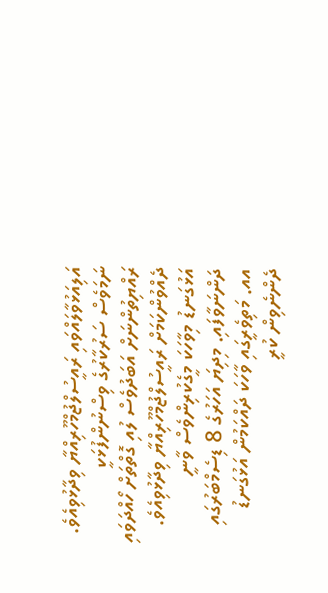އަލިއަޅުވާލައްވައި ރައީސުލްޖުމްހޫރިއްޔާ ވިދާޅުވިއެވެ.
ނަމަވެސް ސަރުކާރުގެ ވިސްނުންފުޅަކީ ރައްޔިތުންނަށް އަބަދުވެސް ލުއި ގޮތްތަށް ހޯއްދަވައި ދެއްވުންކަމަށް ރައީސުލްޖުމްހޫރިއްޔާ ވިދާޅުވިއެވެ.
އަޅުގަނޑު މިވާހަކަ މީގެކުރިންވެސް ވާނީ ދަންނަވާފައި. މިދިޔަ އަހަރުގެ 8 ޑިސެމްބަރުގައި އއ. މަތިވެރީގައި ވާހަކަ ދައްކަމުން އަޅުގަނޑު ދެންނެވިން ކުރީ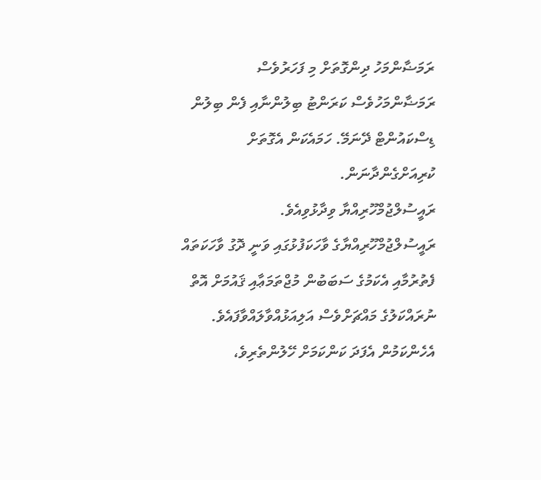ރަމަޟާންމަހު ދިންގޮތަށް މި ފަހަރުވެސް ރަމަޟާންމަހުވެސް ކަރަންޓު ބިލުންނާއި ފެން ބިލުން ޑިސްކައުންޓް ދޭނަމޭ. ހަމައެކަން އެގޮތަށް ކުރިއަށްގެންދާނަން.
ރައީސުލްޖުމްހޫރިއްޔާ ވިދާޅުވިއެވެ.
ރައީސުލްޖުމްހޫރިއްޔާގެ ވާހަކަފުޅުގައި ވަނީ ދޮގު ވާހަކަތައް ފެތުރުމާއި އެކަމުގެ ސަބަބުން މުޖްތަމަޢާއި ޤައުމަށް އޮތް ނުރައްކަލުގެ މައްޗަށްވެސް އަލިއަޅުއްވާލައްވާފައެވެ. އެހެންކަމުން އެފަދަ ކަންކަމަށް ހޭލުންތެރިވެ،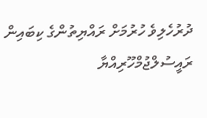ދުރުހެލިވެ ހުރުމަށް ރައްޔިތުންގެ ކިބައިން ރައީސުލްޖުމްހޫރިއްޔާ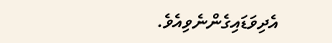އެދިވަޑައިގެންނެވިއެވެ.